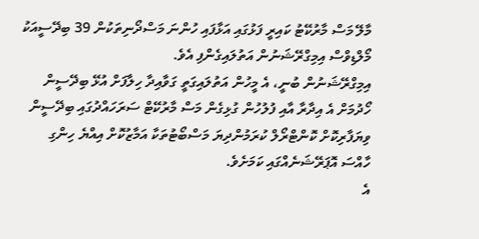މާލޭ މަސް މާރުކޭޓު ކައިރީ ފަޅުގައި އަޅާފައި ހުންނަ މަސްދޯނިތަކުން 39 ބިދޭސީއަކު މޯލްޑިވްސް އިމިގްރޭޝަނުން އަތުލައިގެންފި އެވެ.
އިމިގްރޭޝަނުން ބުނީ، އެ މީހުން އަތުލައިގަތީ ގަވާއިދާ ހިލާފަށް އުޅޭ ބިދޭސީން ހޯދުމަށް އެ އިދާރާ އާއި ފުލުހުން ގުޅިގެން މަސް މާރުކޭޓް ސަރަހައްދުގައި ބިދޭސީން ވިޔަފާރިކޮށް ކޮންޓްރޯލް ކުރަމުންދިޔަ މަސްބޯޓުތަކާ އަމާޒުކޮށް އިއްޔެ ހިންގި ހާއްސަ އޮޕަރޭޝަނެއްގައި ކަމަށެވެ.
އެ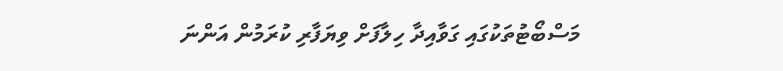މަސްބޯޓުތަކުގައި ގަވާއިދާ ހިލާފަށް ވިޔަފާރި ކުރަމުން އަންނަ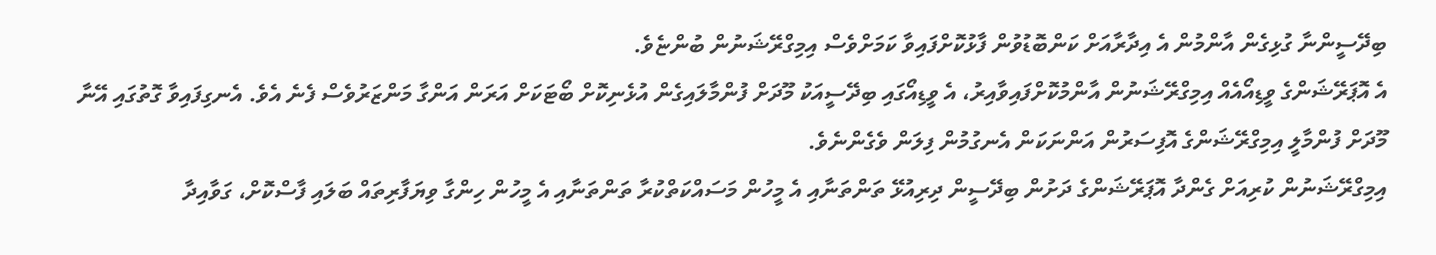ބިދޭސީންނާ ގުޅިގެން އާންމުން އެ އިދާރާއަށް ކަންބޮޑުވުން ފާޅުކޮށްފައިވާ ކަމަށްވެސް އިމިގްރޭޝަނުން ބުންޏެވެ.
އެ އޮޕަރޭޝަންގެ ވީޑިއޯއެއް އިމިގްރޭޝަނުން އާންމުކޮށްފައިވާއިރު، އެ ވީޑިއޯގައި ބިދޭސީއަކު މޫދަށް ފުންމާލައިގެން އުޅެނިކޮށް ބޯޓަކަށް އަރަން އަންގާ މަންޒަރުވެސް ފެނެ އެވެ. އެނގިފައިވާ ގޮތުގައި އޭނާ މޫދަށް ފުންމާލީ އިމިގްރޭޝަންގެ އޮފިސަރުން އަންނަކަން އެނގުމުން ފިލަން ވެގެންނެވެ.
އިމިގްރޭޝަނުން ކުރިއަށް ގެންދާ އޮޕަރޭޝަންގެ ދަށުން ބިދޭސީން ދިރިއުޅޭ ތަންތަނާއި އެ މީހުން މަސައްކަތްކުރާ ތަންތަނާއި އެ މީހުން ހިންގާ ވިޔަފާރިތައް ބަލައި ފާސްކޮށް، ގަވާއިދާ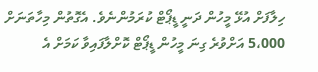ހިލާފަށް އުޅޭ މީހުން ދަނީ ޑީޕޯޓް ކުރަމުންނެވެ. އެގޮތުން މިހާތަނަށް 5،000 އަށްވުރެ ގިނަ މީހުން ޑީޕޯޓް ކޮށްލާފައިވާ ކަމަށް އެ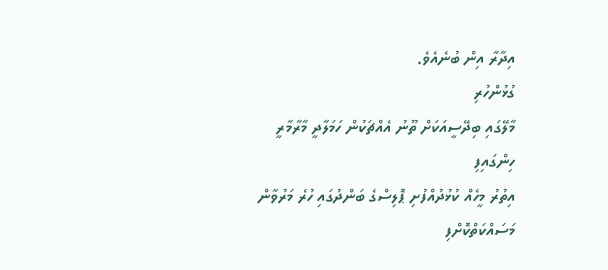އިދާރާ އިން ބުނެއެވެ.
ގުޅުންހުރި
މާލޭގައި ބިދޭސީއަކަށް ތޫނު އެއްޗަކުން ހަމަލާދީ މާރާމާރީ ހިންގައިފި
އިތުރު މީހެއް ކުޅުދުއްފުށި ޕޮލިސްގެ ބަންދުގައި ހުރެ މަރުވާން މަސައްކަތްކޮށްފި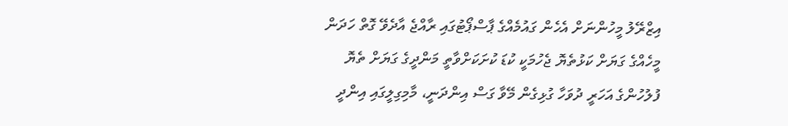އިޒްރޭލު މީހުންނަށް އެހެން ގައުމެއްގެ ޕާސްޕޯޓުގައި ރާއްޖެ އާދެވޭ ގޮތް ހަދަން
މީހެއްގެ ގަޔަށް ކަޅުތެޔޮ ޖެހުމަކީ ކުޑަ ކުށަކަށްވާތީ މަންދީގެ ގަޔަށް ތެޔޮ
ފުލުހުންގެ އަހަރީ ދުވަހާ ގުޅިގެން މޭވާ ގަސް އިންދަނީ، މާމިގިލީގައި އިންދީ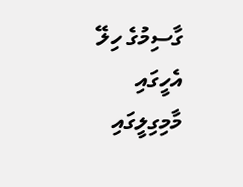ގާސިމުގެ ހިލޭ އެހީގައި މާމިގިލީގައި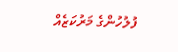ފުލުހުންގެ މަރުކަޒެއް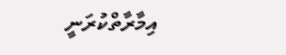އިމާރާތްކުރަނީ